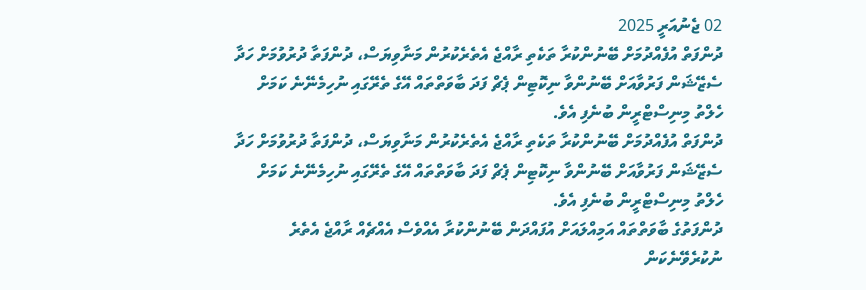02 ޖެނުއަރީ 2025
ދުންފަތް އުފެއްދުމަށް ބޭނުންކުރާ ތަކެތި ރާއްޖެ އެތެރެކުރުން މަނާވިޔަސް، ދުންފަތާ ދުރުވުމަށް ހަދާ ސެޒޭޝަން ފަރުވާއަށް ބޭނުންވާ ނިކޮޓިން ޕެޗް ފަދަ ބާވަތްތައް އޭގެ ތެރޭގައި ނުހިމެނޭނެ ކަމަށް ހެލްތު މިނިސްޓްރީން ބުނެފި އެވެ.
ދުންފަތް އުފެއްދުމަށް ބޭނުންކުރާ ތަކެތި ރާއްޖެ އެތެރެކުރުން މަނާވިޔަސް، ދުންފަތާ ދުރުވުމަށް ހަދާ ސެޒޭޝަން ފަރުވާއަށް ބޭނުންވާ ނިކޮޓިން ޕެޗް ފަދަ ބާވަތްތައް އޭގެ ތެރޭގައި ނުހިމެނޭނެ ކަމަށް ހެލްތު މިނިސްޓްރީން ބުނެފި އެވެ.
ދުންފަތުގެ ބާވަތްތައް އަމިއްލައަށް އުފައްދަން ބޭނުންކުރާ އެއްވެސް އެއްޗެއް ރާއްޖެ އެތެރެ ނުކުރެވޭނެކަން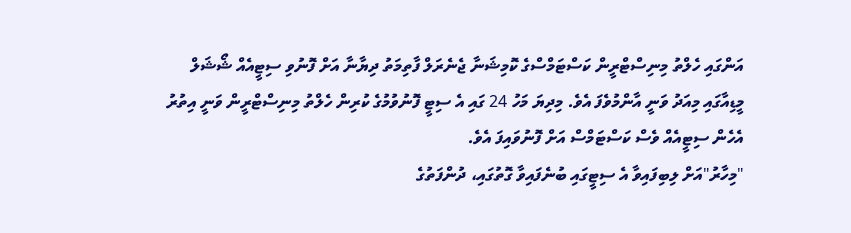އަންގައި ހެލްތު މިނިސްޓްރީން ކަސްޓަމްސްގެ ކޮމިޝަނާ ޖެނެރަލް ފާތިމަތު ދިޔާނާ އަށް ފޮނުވި ސިޓީއެއް ޝޯޝަލް މީޑިއާގައި މިއަދު ވަނީ އާންމުވެފަ އެވެ. މިދިޔަ މަހު 24 ގައި އެ ސިޓީ ފޮނުވުމުގެ ކުރިން ހެލްތު މިނިސްޓްރީން ވަނީ އިތުރު އެހެން ސިޓީއެއް ވެސް ކަސްޓަމްސް އަށް ފޮނުވައިފަ އެވެ.
"މިހާރު"އަށް ލިބިފައިވާ އެ ސިޓީގައި ބުނެފައިވާ ގޮތުގައި، ދުންފަތުގެ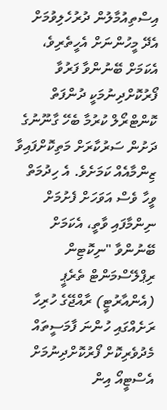އިސްތިއުމާލުން ދުރުހެލިވުމަށް އެދޭ މީހުންނަށް އެހީތެރިވެ، އެކަމަށް ބޭނުންވާ ފަރުވާ ފޯރުކޮށްދިނުމަކީ ދުންފަތް ކޮންޓްރޯލް ކުރުމާ ބެހޭ ގާނޫނުގެ ދަށުން ސަރުކާރަށް މަތިކޮށްފައިވާ ޒިންމާއެއް ކަމަށެވެ. އެ ހިދުމަތް ވީހާ ވެސް އަވަހަށް ފެށުމަށް ނިންމާފައި ވާތީ، އެކަމަށް ބޭނުންވާ "ނިކޮޓިން ރިޕްލޭސްމަންޓް ތެރެޕީ (އެންއާރުޓީ) ރާއްޖޭގެ ހުރިހާ ރަށެއްގައި ހުންނަ ފާމަސީތައް މެދުވެރިކޮށް ފޯރުކޮށްދިނުމަށް އެސްޓީއޯ އިން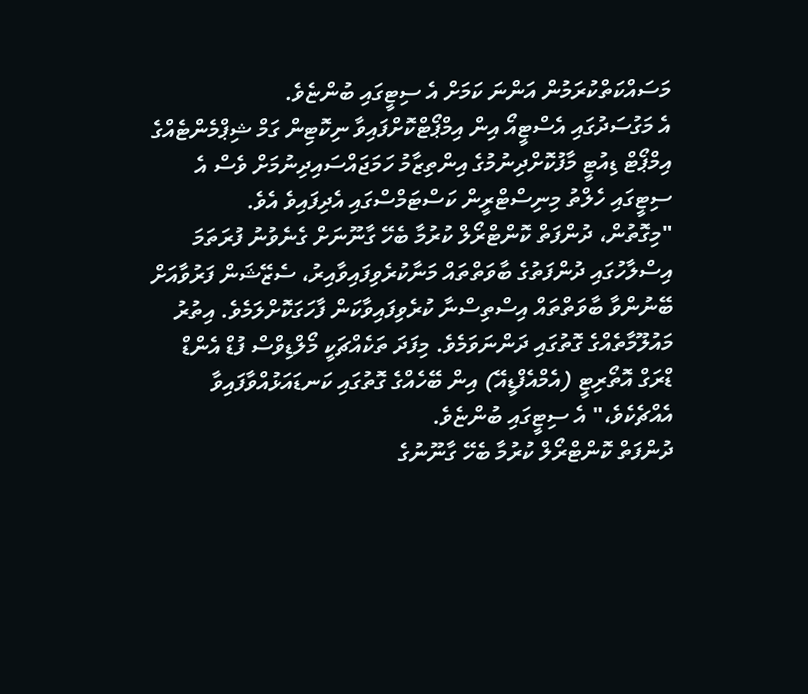މަސައްކަތްކުރަމުން އަންނަ ކަމަށް އެ ސިޓީގައި ބުންޏެވެ.
އެ މަގުސަދުގައި އެސްޓީއޯ އިން އިމްޕޯޓްކޮށްފައިވާ ނިކޮޓިން ގަމް ޝިޕްމެންޓެއްގެ އިމްޕޯޓް ޑިއުޓީ މާފުކޮށްދިނުމުގެ އިންތިޒާމު ހަމަޖައްސައިދިނުމަށް ވެސް އެ ސިޓީގައި ހެލްތު މިނިސްޓްރީން ކަސްޓަމްސްގައި އެދިފައިވެ އެވެ.
"މިގޮތުން، ދުންފަތް ކޮންޓްރޯލް ކުރުމާ ބެހޭ ގާނޫނަށް ގެނެވުނު ފުރަތަމަ އިސްލާހުގައި ދުންފަތުގެ ބާވަތްތައް މަނާކުރެވިފައިވާއިރު، ސެޒޭޝަން ފަރުވާއަށް ބޭނުންވާ ބާވަތްތައް އިސްތިސްނާ ކުރެވިފައިވާކަން ފާހަގަކޮށްލަމެވެ. އިތުރު މައުލޫމާތެއްގެ ގޮތުގައި ދަންނަވަމެވެ. މިފަދަ ތަކެއްޗަކީ މޯލްޑިވްސް ފުޑް އެންޑް ޑްރަގް އޮތޯރިޓީ (އެމްއެފްޑީއޭ) އިން ބޭހެއްގެ ގޮތުގައި ކަނޑައަޅުއްވާފައިވާ އެއްޗެކެވެ،" އެ ސިޓީގައި ބުންޏެވެ.
ދުންފަތް ކޮންޓްރޯލް ކުރުމާ ބެހޭ ގާނޫނުގެ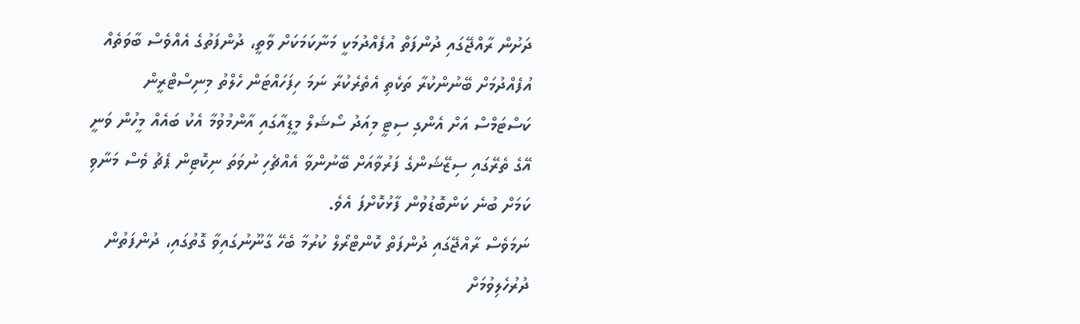ދަށުން ރާއްޖޭގައި ދުންފަތް އުފެއްދުމަކީ މަނާކަމަކަށް ވާތީ، ދުންފަތުގެ އެއްވެސް ބާވަތެއް އުފެއްދުމަށް ބޭނުންކުރާ ތަކެތި އެތެރެކުރާ ނަމަ ހިފަހައްޓަން ހެލްތު މިނިސްޓްރީން ކަސްޓަމްސް އަށް އެންގި ސިޓީ މިއަދު ސޯޝަލް މީޑިއާގައި އާންމުވުމާ އެކު ބައެއް މީހުން ވަނީ އޭގެ ތެރޭގައި ސިޒޭޝަންގެ ފަރުވާއަށް ބޭނުންވާ އެއްޗެހި ނުވަތަ ނިކޮޓިން ޕެޗު ވެސް މަނާވި ކަމަށް ބުނެ ކަންބޮޑުވުން ފާޅުކޮށްފަ އެވެ.
ނަމަވެސް ރާއްޖޭގައި ދުންފަތް ކޮންޓްރޯލް ކުރުމާ ބެހޭ ގާނޫނުގައިވާ ގޮތުގައި، ދުންފަތުން ދުރުހެލިވުމަށް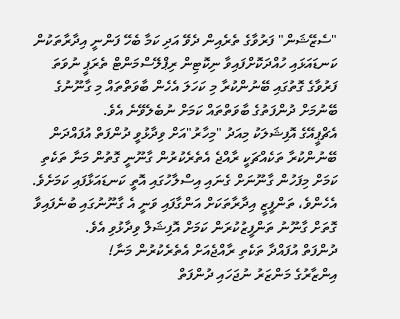"ސެޒޭޝަން" ފަރުވާގެ ތެރެއިން ދެވޭ އަދި ކަމާ ބެހޭ ފަންނީ އިދާރާތަކުން ކަނޑައަޅައި ހުއްދަކޮށްފައިވާ ނިކޮޓިން ރިޕްލޭސްމަންޓް ތެރަޕީ ނުވަތަ ފަރުވާގެ ގޮތުގައި ބޭނުންކުރާ މި ކަހަލަ އެހެން ބާވަތްތައް މި ގާނޫނުގެ ބޭނުމަށް ދުންފަތުގެ ބާވަތްތައް ކަމަށް ނުބެލެވޭނެ އެވެ.
އެޗްޕީއޭގެ އޮފިޝަލަކު މިއަދު "މިހާރު"އަށް ވިދާޅުވީ ދުންފަތް އުފައްދަން ބޭނުންކުރާ ތަކެއްޗަކީ ރާއްޖެ އެތެރެކުރުން ގާނޫނީ ގޮތުން މަނާ ތަކެތި ކަމަށް މިފަހުން ގާނޫނަށް ގެނައި އިސްލާހުގައި އޮތީ ކަނޑައަޅާފައި ކަމަށެވެ. އެހެންވެ، ތަންފީޒީ އިދާރާތަކަށް އަންގާފައި ވަނީ އެ ގާނޫނުގައި ބުނެފައިވާ ގޮތަށް ގާނޫނު ތަންފީޒުކުރަން ކަމަށް އޮފިޝަލް ވިދާޅުވި އެވެ.
ދުންފަތް އުފައްދާ ތަކެތި ރާއްޖެއަށް އެތެރެކުރުން މަނާ!
އިންޒާރުގެ މަންޒަރު ނުޖަހައި ދުންފަތް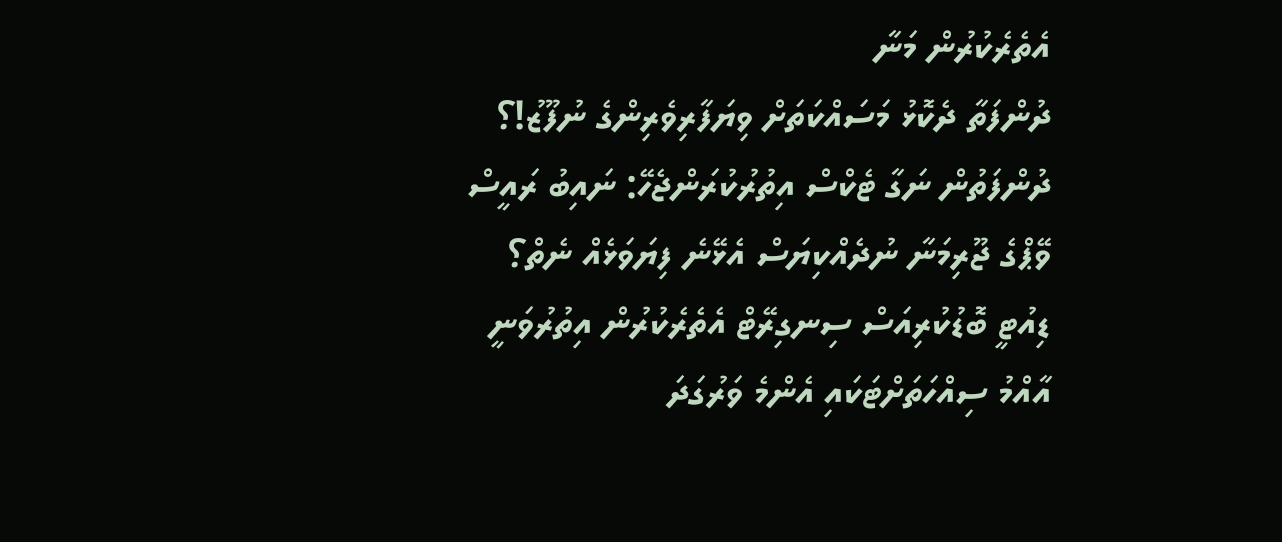އެތެރެކުރުން މަނާ
ދުންފަތާ ދެކޮޅު މަސައްކަތަށް ވިޔަފާރިވެރިންގެ ނުފޫޒު!؟
ދުންފަތުން ނަގާ ޓެކްސް އިތުރުކުރަންޖެހޭ: ނައިބު ރައީސް
ވޭޕްގެ ޖޫރިމަނާ ނުދެއްކިޔަސް އެޅޭނެ ފިޔަވަޅެއް ނެތް؟
ޑިއުޓީ ބޮޑުކުރިއަސް ސިނގިރޭޓް އެތެރެކުރުން އިތުރުވަނީ
އާއްމު ސިއްހަތަށްޓަކައި އެންމެ ވަރުގަދަ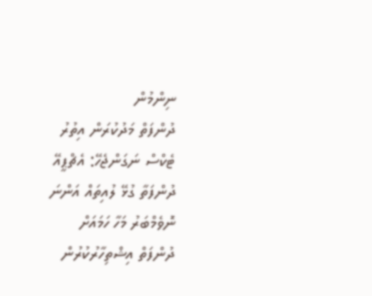ނިންމުން
ދުންފަތް މަދުކުރަން އިތުރު ޓެކްސް ނަގަންޖެހޭ: އެޗްޕީއޭ
ދުންފަތާ ގުޅޭ ލުއިތައް އަންނަ ނޮވެމްބަރު މަހާ ހަމައަށް
ދުންފަތް އިޝްތިހާރުކުރުން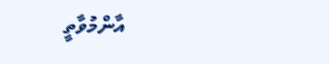އާންމުވާތީ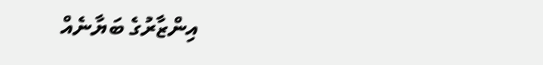އިންޒާރުގެ ބަޔާނެއް